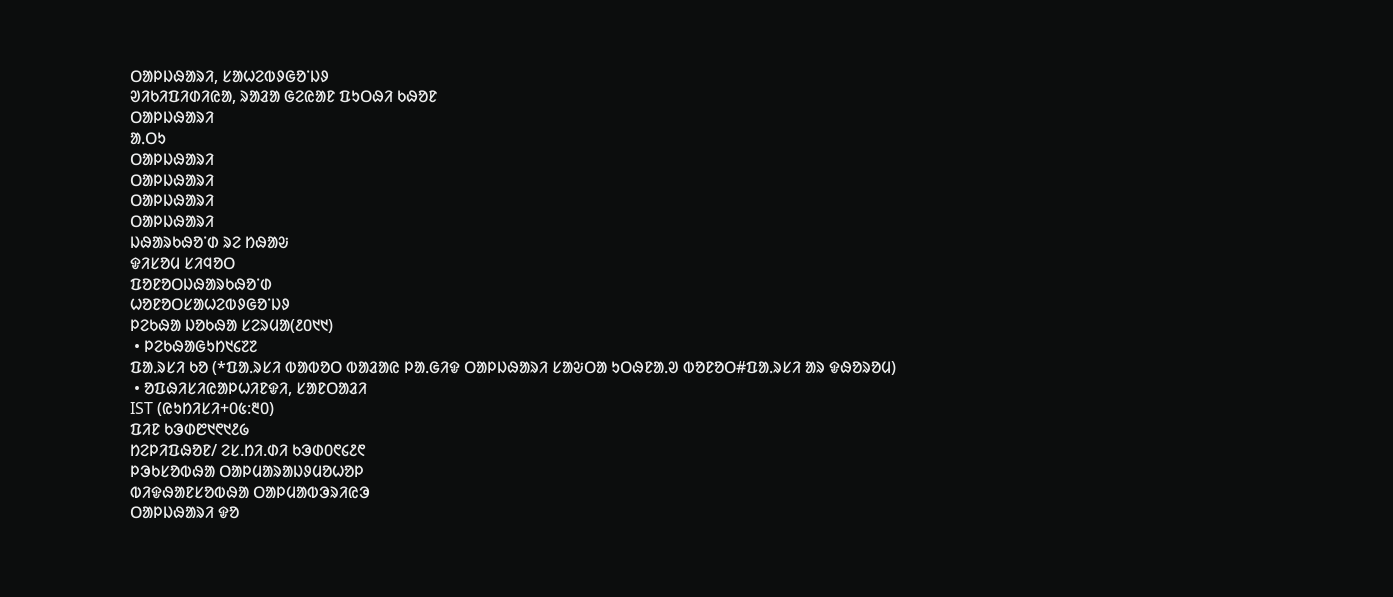ᱛᱟᱞᱡᱷᱟᱨᱤ, ᱥᱟᱦᱮᱵᱽᱜᱚᱸᱡᱽ
ᱣᱤᱠᱤᱯᱤᱰᱤᱭᱟ, ᱨᱟᱲᱟ ᱜᱮᱭᱟᱱ ᱯᱩᱛᱷᱤ ᱠᱷᱚᱱ
ᱛᱟᱞᱡᱷᱟᱨᱤ
ᱟᱹᱛᱩ
ᱛᱟᱞᱡᱷᱟᱨᱤ
ᱛᱟᱞᱡᱷᱟᱨᱤ
ᱛᱟᱞᱡᱷᱟᱨᱤ
ᱛᱟᱞᱡᱷᱟᱨᱤ
ᱡᱷᱟᱨᱠᱷᱚᱸᱰ ᱨᱮ ᱴᱷᱟᱶ
ᱫᱤᱥᱚᱢ ᱥᱤᱧᱚᱛ
ᱯᱚᱱᱚᱛᱡᱷᱟᱨᱠᱷᱚᱸᱰ
ᱦᱚᱱᱚᱛᱥᱟᱦᱮᱵᱽᱜᱚᱸᱡᱽ
ᱞᱮᱠᱷᱟ ᱡᱚᱠᱷᱟ ᱥᱮᱨᱢᱟ(᱒᱐᱑᱑)
 • ᱞᱮᱠᱷᱟᱜᱩᱴ᱑᱔᱗᱗
ᱯᱟᱹᱨᱥᱤ ᱠᱚ (*ᱯᱟᱹᱨᱥᱤ ᱵᱟᱵᱚᱛ ᱵᱟᱲᱟᱭ ᱞᱟᱹᱜᱤᱫ ᱛᱟᱞᱡᱷᱟᱨᱤ ᱥᱟᱶᱛᱟ ᱩᱛᱷᱱᱟᱹᱣ ᱵᱚᱱᱚᱛ#ᱯᱟᱹᱨᱥᱤ ᱟᱨ ᱫᱷᱚᱨᱚᱢ)
 • ᱚᱯᱷᱤᱥᱤᱭᱟᱞᱦᱤᱱᱫᱤ, ᱥᱟᱱᱛᱟᱲᱤ
IST (ᱭᱩᱴᱤᱥᱤ+᱐᱕:᱓᱐)
ᱯᱤᱱ ᱠᱳᱰ᱘᱑᱖᱑᱒᱙
ᱴᱮᱞᱤᱯᱷᱚᱱ/ ᱮᱥ.ᱴᱤ.ᱰᱤ ᱠᱳᱰ᱐᱖᱔᱒᱖
ᱞᱳᱠᱥᱚᱵᱷᱟ ᱛᱟᱞᱢᱟᱨᱟᱡᱽᱢᱚᱦᱚᱞ
ᱵᱤᱫᱷᱟᱱᱥᱚᱵᱷᱟ ᱛᱟᱞᱢᱟᱵᱳᱨᱤᱭᱳ
ᱛᱟᱞᱡᱷᱟᱨᱤ ᱫᱚ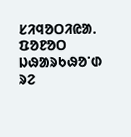ᱥᱤᱧᱚᱛᱤᱭᱟᱹ ᱯᱚᱱᱚᱛ ᱡᱷᱟᱨᱠᱷᱚᱸᱰ ᱨᱮ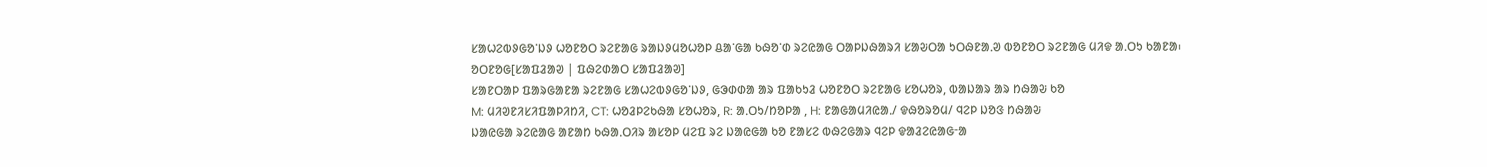ᱥᱟᱦᱮᱵᱽᱜᱚᱸᱡᱽ ᱦᱚᱱᱚᱛ ᱨᱮᱱᱟᱜ ᱨᱟᱡᱽᱢᱚᱦᱚᱞ ᱪᱟᱸᱜᱟ ᱠᱷᱚᱸᱰ ᱨᱮᱭᱟᱜ ᱛᱟᱞᱡᱷᱟᱨᱤ ᱥᱟᱶᱛᱟ ᱩᱛᱷᱱᱟᱹᱣ ᱵᱚᱱᱚᱛ ᱨᱮᱱᱟᱜ ᱢᱤᱫ ᱟᱹᱛᱩ ᱠᱟᱱᱟ᱾
ᱚᱛᱱᱚᱜ[ᱥᱟᱯᱲᱟᱣ | ᱯᱷᱮᱰᱟᱛ ᱥᱟᱯᱲᱟᱣ]
ᱥᱟᱱᱛᱟᱞ ᱯᱟᱨᱜᱟᱱᱟ ᱨᱮᱱᱟᱜ ᱥᱟᱦᱮᱵᱽᱜᱚᱸᱡᱽ, ᱜᱳᱰᱰᱟ ᱟᱨ ᱯᱟᱠᱩᱲ ᱦᱚᱱᱚᱛ ᱨᱮᱱᱟᱜ ᱥᱚᱦᱚᱨ, ᱵᱟᱡᱟᱨ ᱟᱨ ᱴᱷᱟᱶ ᱠᱚ
M: ᱢᱤᱣᱱᱤᱥᱤᱯᱟᱞᱤᱴᱤ, CT: ᱦᱚᱲᱞᱮᱠᱷᱟ ᱥᱚᱦᱚᱨ, R: ᱟᱹᱛᱩ/ᱴᱚᱞᱟ , H: ᱱᱟᱜᱟᱢᱤᱭᱟᱹ/ ᱫᱷᱚᱨᱚᱢ/ ᱧᱮᱞ ᱡᱚᱝ ᱴᱷᱟᱶ
ᱡᱟᱭᱜᱟ ᱨᱮᱭᱟᱜ ᱟᱱᱟᱴ ᱠᱷᱟᱹᱛᱤᱨ ᱟᱥᱚᱞ ᱢᱮᱯ ᱨᱮ ᱡᱟᱭᱜᱟ ᱠᱚ ᱱᱟᱥᱮ ᱵᱷᱮᱜᱟᱨ ᱧᱮᱞ ᱫᱟᱲᱮᱭᱟᱜᱼᱟ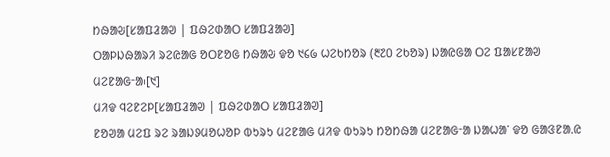ᱴᱷᱟᱶ[ᱥᱟᱯᱲᱟᱣ | ᱯᱷᱮᱰᱟᱛ ᱥᱟᱯᱲᱟᱣ]
ᱛᱟᱞᱡᱷᱟᱨᱤ ᱨᱮᱭᱟᱜ ᱚᱛᱱᱚᱜ ᱴᱷᱟᱶ ᱫᱚ ᱑᱔᱙ ᱦᱮᱠᱴᱚᱨ (᱓᱗᱐ ᱮᱠᱚᱨ) ᱡᱟᱭᱜᱟ ᱛᱮ ᱯᱟᱥᱱᱟᱣ ᱢᱮᱱᱟᱜᱼᱟ᱾[᱑]
ᱢᱤᱫ ᱧᱮᱱᱮᱞ[ᱥᱟᱯᱲᱟᱣ | ᱯᱷᱮᱰᱟᱛ ᱥᱟᱯᱲᱟᱣ]
ᱱᱚᱣᱟ ᱢᱮᱯ ᱨᱮ ᱨᱟᱡᱽᱢᱚᱦᱚᱞ ᱵᱩᱨᱩ ᱢᱮᱱᱟᱜ ᱢᱤᱫ ᱵᱩᱨᱩ ᱴᱚᱴᱷᱟ ᱢᱮᱱᱟᱜᱼᱟ ᱡᱟᱦᱟᱸ ᱫᱚ ᱜᱟᱝᱱᱟᱹᱭ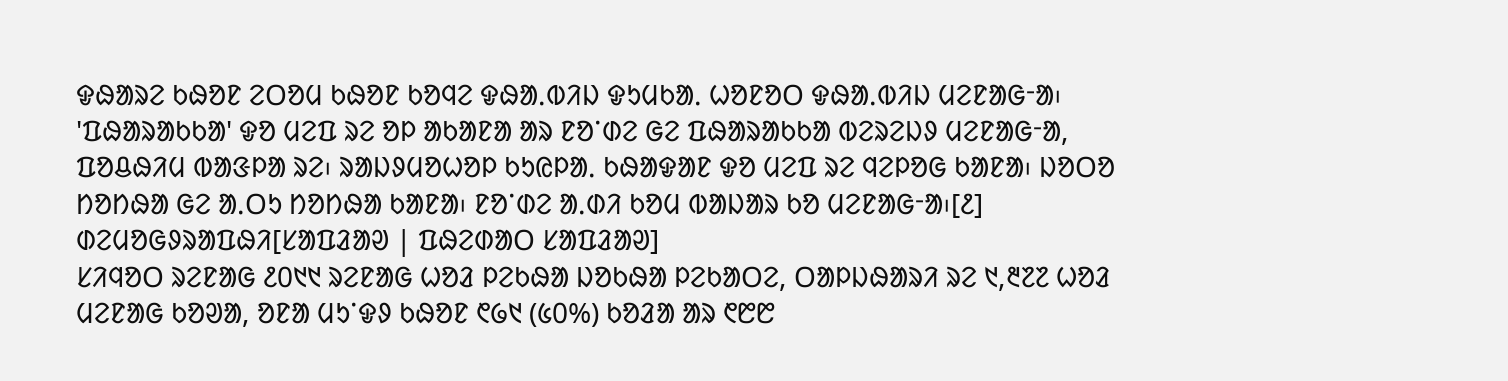ᱫᱷᱟᱨᱮ ᱠᱷᱚᱱ ᱮᱛᱚᱢ ᱠᱷᱚᱱ ᱠᱚᱧᱮ ᱫᱷᱟᱹᱵᱤᱡ ᱫᱩᱢᱠᱟᱹ ᱦᱚᱱᱚᱛ ᱫᱷᱟᱹᱵᱤᱡ ᱢᱮᱱᱟᱜᱼᱟ᱾ 'ᱯᱷᱟᱨᱟᱠᱠᱟ' ᱫᱚ ᱢᱮᱯ ᱨᱮ ᱚᱞ ᱟᱠᱟᱱᱟ ᱟᱨ ᱱᱚᱸᱰᱮ ᱜᱮ ᱯᱷᱟᱨᱟᱠᱠᱟ ᱵᱮᱨᱮᱡᱽ ᱢᱮᱱᱟᱜᱼᱟ, ᱯᱚᱪᱷᱤᱢ ᱵᱟᱝᱞᱟ ᱨᱮ᱾ ᱨᱟᱡᱽᱢᱚᱦᱚᱞ ᱠᱩᱭᱞᱟᱹ ᱠᱷᱟᱫᱟᱱ ᱫᱚ ᱢᱮᱯ ᱨᱮ ᱧᱮᱞᱚᱜ ᱠᱟᱱᱟ᱾ ᱡᱚᱛᱚ ᱴᱚᱴᱷᱟ ᱜᱮ ᱟᱹᱛᱩ ᱴᱚᱴᱷᱟ ᱠᱟᱱᱟ᱾ ᱱᱚᱸᱰᱮ ᱟᱹᱰᱤ ᱠᱚᱢ ᱵᱟᱡᱟᱨ ᱠᱚ ᱢᱮᱱᱟᱜᱼᱟ᱾[᱒]
ᱰᱮᱢᱚᱜᱽᱨᱟᱯᱷᱤ[ᱥᱟᱯᱲᱟᱣ | ᱯᱷᱮᱰᱟᱛ ᱥᱟᱯᱲᱟᱣ]
ᱥᱤᱧᱚᱛ ᱨᱮᱱᱟᱜ ᱒᱐᱑᱑ ᱨᱮᱱᱟᱜ ᱦᱚᱲ ᱞᱮᱠᱷᱟ ᱡᱚᱠᱷᱟ ᱞᱮᱠᱟᱛᱮ, ᱛᱟᱞᱡᱷᱟᱨᱤ ᱨᱮ ᱑,᱓᱗᱗ ᱦᱚᱲ ᱢᱮᱱᱟᱜ ᱠᱚᱣᱟ, ᱚᱱᱟ ᱢᱩᱸᱫᱽ ᱠᱷᱚᱱ ᱖᱙᱑ (᱕᱐%) ᱠᱚᱲᱟ ᱟᱨ ᱖᱘᱘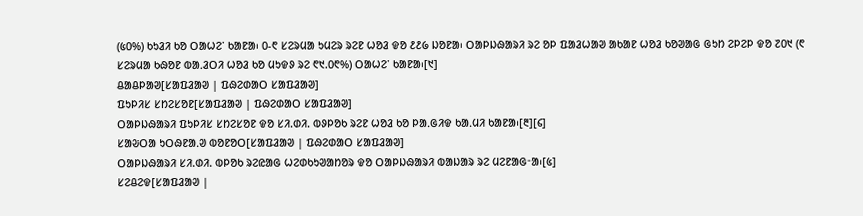(᱕᱐%) ᱠᱩᱲᱤ ᱠᱚ ᱛᱟᱦᱮᱸ ᱠᱟᱱᱟ᱾ ᱐-᱖ ᱥᱮᱨᱢᱟ ᱩᱢᱮᱨ ᱨᱮᱱ ᱦᱚᱲ ᱫᱚ ᱒᱒᱙ ᱡᱚᱱᱟ᱾ ᱛᱟᱞᱡᱷᱟᱨᱤ ᱨᱮ ᱚᱞ ᱯᱟᱲᱦᱟᱣ ᱟᱠᱟᱱ ᱦᱚᱲ ᱠᱚᱣᱟᱜ ᱜᱩᱴ ᱮᱞᱮᱞ ᱫᱚ ᱗᱐᱑ (᱖ ᱥᱮᱨᱢᱟ ᱠᱷᱚᱱ ᱵᱟᱹᱲᱛᱤ ᱦᱚᱲ ᱠᱚ ᱢᱩᱫᱽ ᱨᱮ ᱖᱑.᱐᱖%) ᱛᱟᱦᱮᱸ ᱠᱟᱱᱟ᱾[᱑]
ᱪᱟᱪᱞᱟᱣ[ᱥᱟᱯᱲᱟᱣ | ᱯᱷᱮᱰᱟᱛ ᱥᱟᱯᱲᱟᱣ]
ᱯᱩᱞᱤᱥ ᱥᱴᱮᱥᱚᱱ[ᱥᱟᱯᱲᱟᱣ | ᱯᱷᱮᱰᱟᱛ ᱥᱟᱯᱲᱟᱣ]
ᱛᱟᱞᱡᱷᱟᱨᱤ ᱯᱩᱞᱤᱥ ᱥᱴᱮᱥᱚᱱ ᱫᱚ ᱥᱤ.ᱰᱤ. ᱵᱽᱞᱚᱠ ᱨᱮᱱ ᱦᱚᱲ ᱠᱚ ᱞᱟᱹᱜᱤᱫ ᱠᱟᱹᱢᱤ ᱠᱟᱱᱟ᱾[᱓][᱔]
ᱥᱟᱶᱛᱟ ᱩᱛᱷᱱᱟᱹᱣ ᱵᱚᱱᱚᱛ[ᱥᱟᱯᱲᱟᱣ | ᱯᱷᱮᱰᱟᱛ ᱥᱟᱯᱲᱟᱣ]
ᱛᱟᱞᱡᱷᱟᱨᱤ ᱥᱤ.ᱰᱤ. ᱵᱞᱚᱠ ᱨᱮᱭᱟᱜ ᱦᱮᱰᱠᱩᱣᱟᱴᱚᱨ ᱫᱚ ᱛᱟᱞᱡᱷᱟᱨᱤ ᱵᱟᱡᱟᱨ ᱨᱮ ᱢᱮᱱᱟᱜᱼᱟ᱾[᱕]
ᱥᱮᱪᱮᱫ[ᱥᱟᱯᱲᱟᱣ |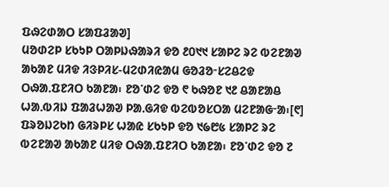ᱯᱷᱮᱰᱟᱛ ᱥᱟᱯᱲᱟᱣ]
ᱢᱚᱰᱮᱞ ᱥᱠᱩᱞ ᱛᱟᱞᱡᱷᱟᱨᱤ ᱫᱚ ᱒᱐᱑᱑ ᱥᱟᱞᱮ ᱨᱮ ᱵᱮᱱᱟᱣ ᱟᱠᱟᱱ ᱢᱤᱫ ᱤᱝᱞᱤᱥ-ᱢᱮᱰᱤᱭᱟᱢ ᱜᱚᱲᱚᱼᱥᱮᱪᱮᱫ ᱛᱷᱟᱹᱯᱱᱤᱛ ᱠᱟᱱᱟ᱾ ᱱᱚᱸᱰᱮ ᱫᱚ ᱖ ᱠᱷᱚᱱ ᱑᱒ ᱪᱟᱱᱟᱪ ᱦᱟᱹᱵᱤᱡ ᱯᱟᱲᱦᱟᱣ ᱞᱟᱹᱜᱤᱫ ᱵᱮᱵᱚᱥᱛᱟ ᱢᱮᱱᱟᱜᱼᱟ᱾[᱖]
ᱯᱨᱚᱡᱮᱠᱴ ᱜᱤᱨᱞᱥ ᱦᱟᱭ ᱥᱠᱩᱞ ᱫᱚ ᱑᱙᱘᱕ ᱥᱟᱞᱮ ᱨᱮ ᱵᱮᱱᱟᱣ ᱟᱠᱟᱱ ᱢᱤᱫ ᱛᱷᱟᱹᱯᱱᱤᱛ ᱠᱟᱱᱟ᱾ ᱱᱚᱸᱰᱮ ᱫᱚ ᱗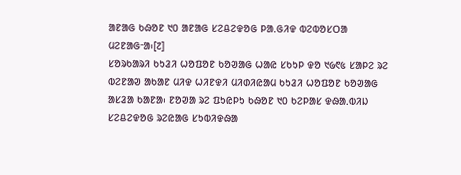ᱟᱱᱟᱜ ᱠᱷᱚᱱ ᱑᱐ ᱟᱱᱟᱜ ᱥᱮᱪᱮᱫᱚᱜ ᱞᱟᱹᱜᱤᱫ ᱵᱮᱵᱚᱥᱛᱟ ᱢᱮᱱᱟᱜᱼᱟ᱾[᱗]
ᱥᱚᱨᱠᱟᱨᱤ ᱠᱩᱲᱤ ᱦᱚᱯᱚᱱ ᱠᱚᱣᱟᱜ ᱦᱟᱭ ᱥᱠᱩᱞ ᱫᱚ ᱑᱙᱖᱕ ᱥᱟᱞᱮ ᱨᱮ ᱵᱮᱱᱟᱣ ᱟᱠᱟᱱ ᱢᱤᱫ ᱦᱤᱱᱫᱤ ᱢᱤᱰᱤᱭᱟᱢ ᱠᱩᱲᱤ ᱦᱚᱯᱚᱱ ᱠᱚᱣᱟᱜ ᱟᱥᱲᱟ ᱠᱟᱱᱟ᱾ ᱱᱚᱣᱟ ᱨᱮ ᱯᱩᱭᱞᱩ ᱠᱷᱚᱱ ᱑᱐ ᱠᱮᱞᱟᱥ ᱫᱷᱟᱹᱵᱤᱡ ᱥᱮᱪᱮᱫᱚᱜ ᱨᱮᱭᱟᱜ ᱥᱩᱵᱤᱫᱷᱟ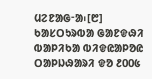ᱢᱮᱱᱟᱜᱼᱟ᱾[᱘]
ᱠᱟᱥᱛᱩᱨᱵᱟ ᱜᱟᱱᱫᱷᱤ ᱵᱟᱞᱤᱠᱟ ᱵᱤᱫᱭᱟᱞᱚᱭ ᱛᱟᱞᱡᱷᱟᱨᱤ ᱫᱚ ᱒᱐᱐᱕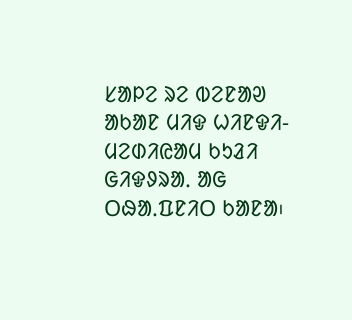ᱥᱟᱞᱮ ᱨᱮ ᱵᱮᱱᱟᱣ ᱟᱠᱟᱱ ᱢᱤᱫ ᱦᱤᱱᱫᱤ-ᱢᱮᱰᱤᱭᱟᱢ ᱠᱩᱲᱤ ᱜᱤᱫᱽᱨᱟᱹ ᱟᱜ ᱛᱷᱟᱹᱯᱱᱤᱛ ᱠᱟᱱᱟ᱾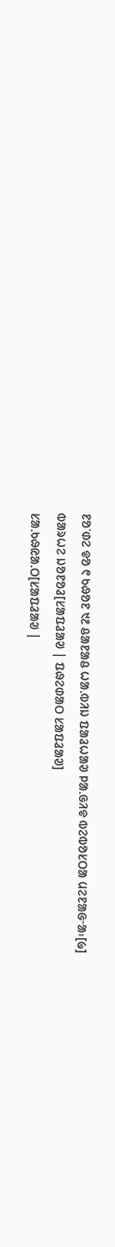ᱱᱚᱸᱰᱮ ᱫᱚ ᱖ ᱠᱷᱚᱱ ᱑᱒ ᱪᱟᱱᱟᱪ ᱦᱟᱹᱵᱤᱡ ᱯᱟᱲᱦᱟᱣ ᱞᱟᱹᱜᱤᱫ ᱵᱮᱵᱚᱥᱛᱟ ᱢᱮᱱᱟᱜᱼᱟ᱾[᱙]
ᱵᱟᱨᱦᱮ ᱡᱚᱱᱚᱲ[ᱥᱟᱯᱲᱟᱣ | ᱯᱷᱮᱰᱟᱛ ᱥᱟᱯᱲᱟᱣ]
ᱥᱟᱹᱠᱷᱭᱟᱹᱛ[ᱥᱟᱯᱲᱟᱣ |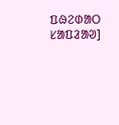ᱯᱷᱮᱰᱟᱛ ᱥᱟᱯᱲᱟᱣ]